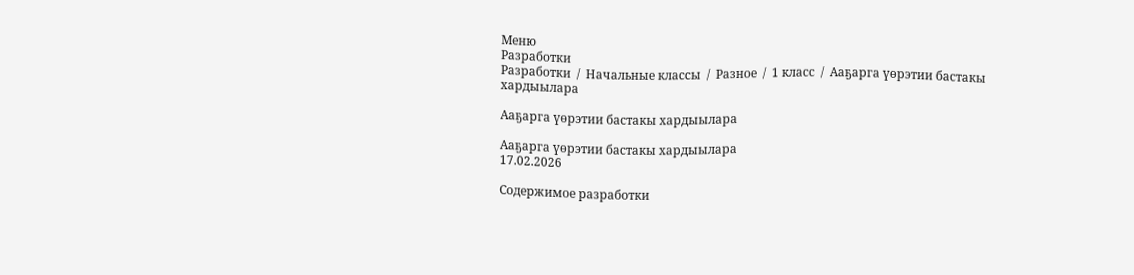Меню
Разработки
Разработки  /  Начальные классы  /  Разное  /  1 класс  /  Ааҕарга үөрэтии бастакы хардыылара

Ааҕарга үөрэтии бастакы хардыылара

Ааҕарга үөрэтии бастакы хардыылара
17.02.2026

Содержимое разработки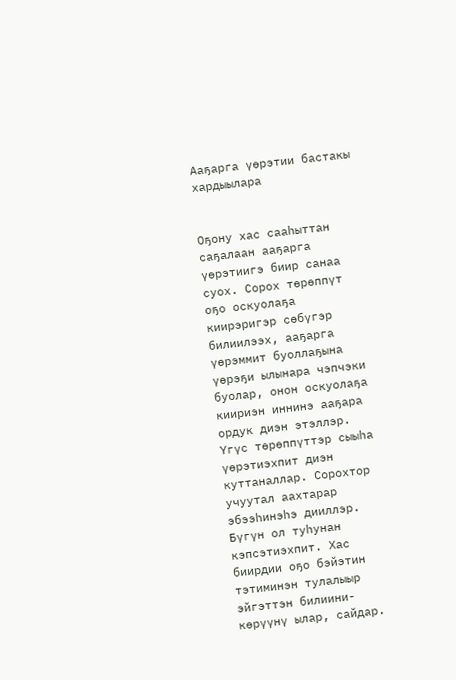Ааҕарга үөрэтии бастакы хардыылара


Оҕону хас сааһыттан саҕалаан ааҕарга үөрэтиигэ биир санаа суох. Сорох төрөппүт оҕо оскуолаҕа киирэригэр сөбүгэр билиилээх, ааҕарга үөрэммит буоллаҕына үөрэҕи ылынара чэпчэки буолар, онон оскуолаҕа киириэн иннинэ ааҕара ордук диэн этэллэр. Үгүс төрөппүттэр сыыһа үөрэтиэхпит диэн куттаналлар. Сорохтор учуутал аахтарар эбээһинэһэ дииллэр. Бүгүн ол туһунан кэпсэтиэхпит. Хас биирдии оҕо бэйэтин тэтиминэн тулалыыр эйгэттэн билиини-көрүүнү ылар, сайдар.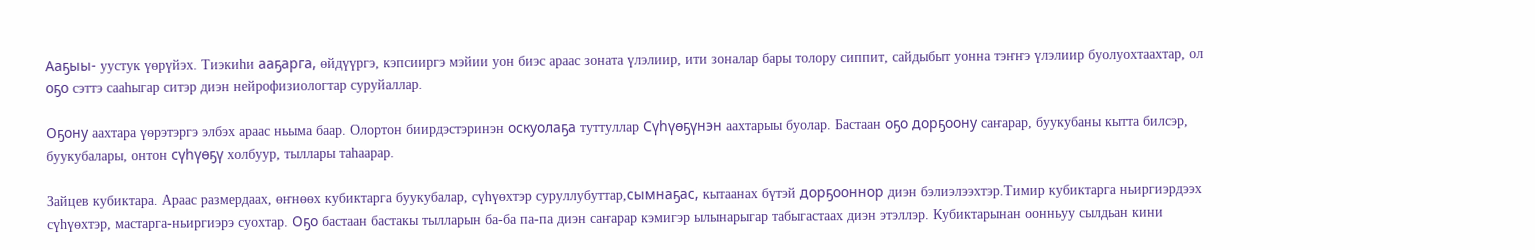Ааҕыы- уустук үөрүйэх. Тиэкиһи ааҕарга, өйдүүргэ, кэпсииргэ мэйии уон биэс араас зоната үлэлиир, ити зоналар бары толору сиппит, сайдыбыт уонна тэҥҥэ үлэлиир буолуохтаахтар, ол оҕо сэттэ сааһыгар ситэр диэн нейрофизиологтар суруйаллар.

Оҕону аахтара үөрэтэргэ элбэх араас ньыма баар. Олортон биирдэстэринэн оскуолаҕа туттуллар Сүһүөҕүнэн аахтарыы буолар. Бастаан оҕо дорҕоону саҥарар, буукубаны кытта билсэр, буукубалары, онтон сүһүөҕү холбуур, тыллары таһаарар.

Зайцев кубиктара. Араас размердаах, өҥнөөх кубиктарга буукубалар, сүһүөхтэр суруллубуттар,сымнаҕас, кытаанах бүтэй дорҕооннор диэн бэлиэлээхтэр.Тимир кубиктарга ньиргиэрдээх сүһүөхтэр, мастарга-ньиргиэрэ суохтар. Оҕо бастаан бастакы тылларын ба-ба па-па диэн саҥарар кэмигэр ылынарыгар табыгастаах диэн этэллэр. Кубиктарынан оонньуу сылдьан кини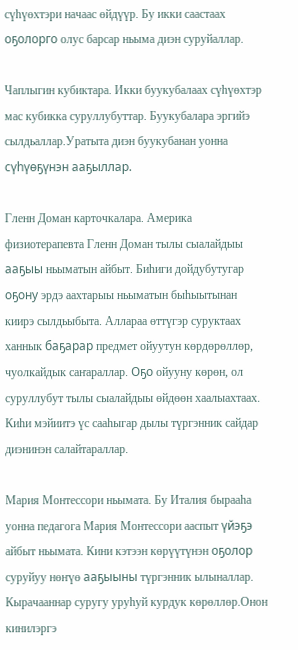сүһүөхтэри начаас өйдүүр. Бу икки саастаах оҕолорго олус барсар ньыма диэн суруйаллар.

Чаплыгин кубиктара. Икки буукубалаах сүһүөхтэр мас кубикка суруллубуттар. Буукубалара эргийэ сылдьаллар.Уратыта диэн буукубанан уонна сүһүөҕүнэн ааҕыллар.

Гленн Доман карточкалара. Америка физиотерапевта Гленн Доман тылы сыалайдыы ааҕыы ньыматын айбыт. Биһиги дойдубутугар оҕону эрдэ аахтарыы ньыматын быһыытынан киирэ сылдьыбыта. Аллараа өттүгэр суруктаах ханнык баҕарар предмет ойуутун көрдөрөллөр, чуолкайдык саҥараллар. Оҕо ойууну көрөн, ол суруллубут тылы сыалайдыы өйдөөн хаалыахтаах. Киһи мэйиитэ үс сааһыгар дылы түргэнник сайдар диэнинэн салайтараллар.

Мария Монтессори ньымата. Бу Италия бырааһа уонна педагога Мария Монтессори ааспыт үйэҕэ айбыт ньымата. Кини кэтээн көрүүтүнэн оҕолор суруйуу нөҥүө ааҕыыны түргэнник ылыналлар. Кырачааннар суругу уруһуй курдук көрөллөр.Онон кинилэргэ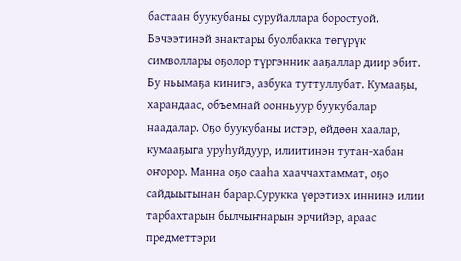бастаан буукубаны суруйаллара боростуой. Бэчээтинэй знактары буолбакка төгүрүк символлары оҕолор түргэнник ааҕаллар диир эбит. Бу ньымаҕа кинигэ, азбука туттуллубат. Кумааҕы, харандаас, объемнай оонньуур буукубалар наадалар. Оҕо буукубаны истэр, өйдөөн хаалар, кумааҕыга уруһуйдуур, илиитинэн тутан-хабан оҥорор. Манна оҕо сааһа хааччахтаммат, оҕо сайдыытынан барар.Сурукка үөрэтиэх иннинэ илии тарбахтарын былчыҥнарын эрчийэр, араас предметтэри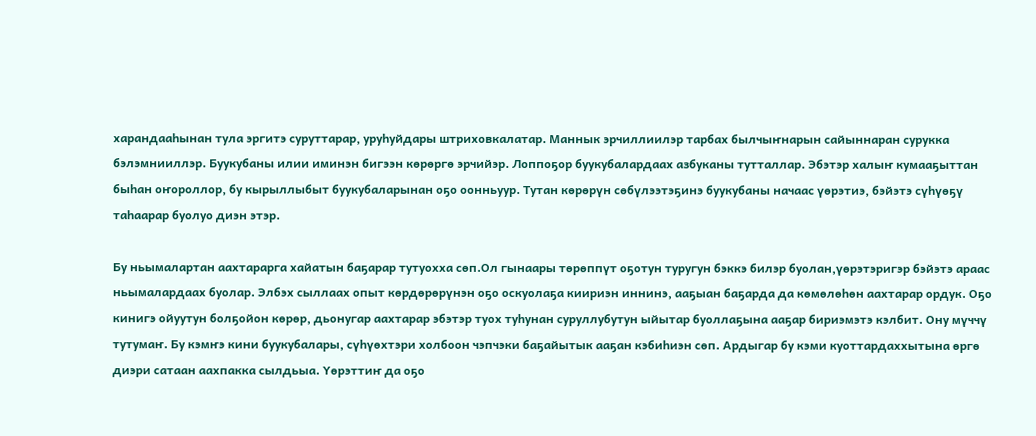харандааһынан тула эргитэ суруттарар, уруһуйдары штриховкалатар. Маннык эрчиллиилэр тарбах былчыҥнарын сайыннаран сурукка бэлэмнииллэр. Буукубаны илии иминэн бигээн көрөргө эрчийэр. Лоппоҕор буукубалардаах азбуканы тутталлар. Эбэтэр халыҥ кумааҕыттан быһан оҥороллор, бу кырыллыбыт буукубаларынан оҕо оонньуур. Тутан көрөрүн сөбүлээтэҕинэ буукубаны начаас үөрэтиэ, бэйэтэ сүһүөҕү таһаарар буолуо диэн этэр.

Бу ньымалартан аахтарарга хайатын баҕарар тутуохха сөп.Ол гынаары төрөппүт оҕотун туругун бэккэ билэр буолан,үөрэтэригэр бэйэтэ араас ньымалардаах буолар. Элбэх сыллаах опыт көрдөрөрүнэн оҕо оскуолаҕа киириэн иннинэ, ааҕыан баҕарда да көмөлөһөн аахтарар ордук. Оҕо кинигэ ойуутун болҕойон көрөр, дьонугар аахтарар эбэтэр туох туһунан суруллубутун ыйытар буоллаҕына ааҕар бириэмэтэ кэлбит. Ону мүччү тутумаҥ. Бу кэмҥэ кини буукубалары, сүһүөхтэри холбоон чэпчэки баҕайытык ааҕан кэбиһиэн сөп. Ардыгар бу кэми куоттардаххытына өргө диэри сатаан аахпакка сылдьыа. Үөрэттиҥ да оҕо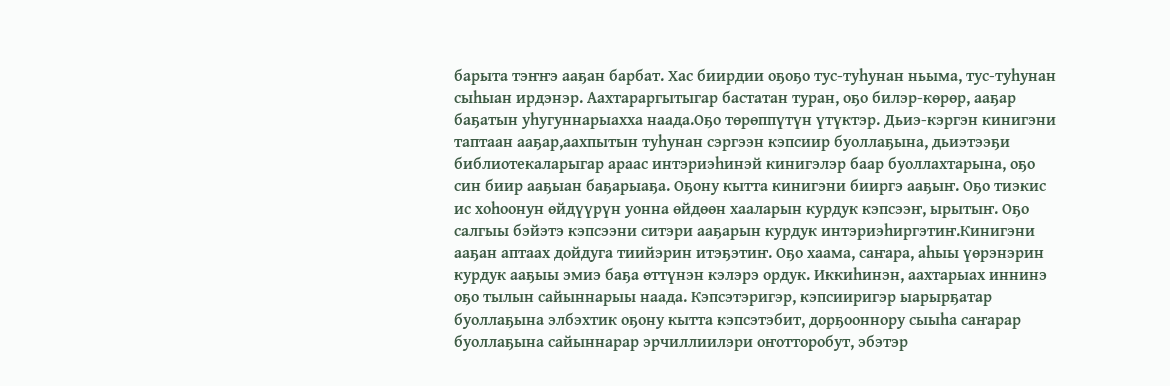барыта тэҥҥэ ааҕан барбат. Хас биирдии оҕоҕо тус-туһунан ньыма, тус-туһунан сыһыан ирдэнэр. Аахтараргытыгар бастатан туран, оҕо билэр-көрөр, ааҕар баҕатын уһугуннарыахха наада.Оҕо төрөппүтүн үтүктэр. Дьиэ-кэргэн кинигэни таптаан ааҕар,аахпытын туһунан сэргээн кэпсиир буоллаҕына, дьиэтээҕи библиотекаларыгар араас интэриэһинэй кинигэлэр баар буоллахтарына, оҕо син биир ааҕыан баҕарыаҕа. Оҕону кытта кинигэни бииргэ ааҕыҥ. Оҕо тиэкис ис хоһоонун өйдүүрүн уонна өйдөөн хааларын курдук кэпсээҥ, ырытыҥ. Оҕо салгыы бэйэтэ кэпсээни ситэри ааҕарын курдук интэриэһиргэтиҥ.Кинигэни ааҕан аптаах дойдуга тиийэрин итэҕэтиҥ. Оҕо хаама, саҥара, аһыы үөрэнэрин курдук ааҕыы эмиэ баҕа өттүнэн кэлэрэ ордук. Иккиһинэн, аахтарыах иннинэ оҕо тылын сайыннарыы наада. Кэпсэтэригэр, кэпсииригэр ыарырҕатар буоллаҕына элбэхтик оҕону кытта кэпсэтэбит, дорҕооннору сыыһа саҥарар буоллаҕына сайыннарар эрчиллиилэри оҥотторобут, эбэтэр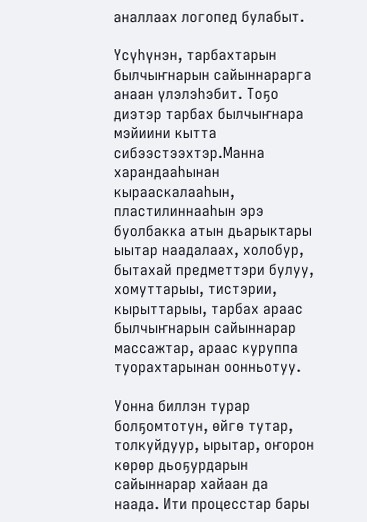аналлаах логопед булабыт.

Үсүһүнэн, тарбахтарын былчыҥнарын сайыннарарга анаан үлэлэһэбит. Тоҕо диэтэр тарбах былчыҥнара мэйиини кытта сибээстээхтэр.Манна харандааһынан кырааскалааһын, пластилиннааһын эрэ буолбакка атын дьарыктары ыытар наадалаах, холобур, бытахай предметтэри булуу, хомуттарыы, тистэрии, кырыттарыы, тарбах араас былчыҥнарын сайыннарар массажтар, араас куруппа туорахтарынан оонньотуу.

Уонна биллэн турар болҕомтотун, өйгө тутар, толкуйдуур, ырытар, оҥорон көрөр дьоҕурдарын сайыннарар хайаан да наада. Ити процесстар бары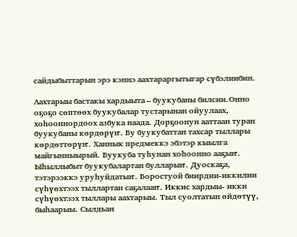сайдыбыттарын эрэ кэннэ аахтараргытыгар сүбэлиибин.

Аахтарыы бастакы хардыыта – буукубаны билсии.Онно оҕоҕо сөптөөх буукубалар тустарынан ойуулаах, хоһооннордоох азбука наада. Дорҕоонун ааттаан туран буукубаны көрдөрүҥ. Бу буукубаттан тахсар тыллары көрдөттөрүҥ. Ханнык предмеккэ эбэтэр кыылга майгынныырый. Буукуба туһунан хоһоонно ааҕыҥ. Ыһыллыбыт буукубалартан булларыҥ. Дуоскаҕа, тэтэрээккэ уруһуйдатыҥ. Боростуой биирдии-иккилии сүһүөхтээх тыллартан саҕалааҥ. Иккис хардыы- икки сүһүөхтээх тыллары аахтарыы. Тыл суолтатын өйдөтүү, быһаарыы. Сылдьан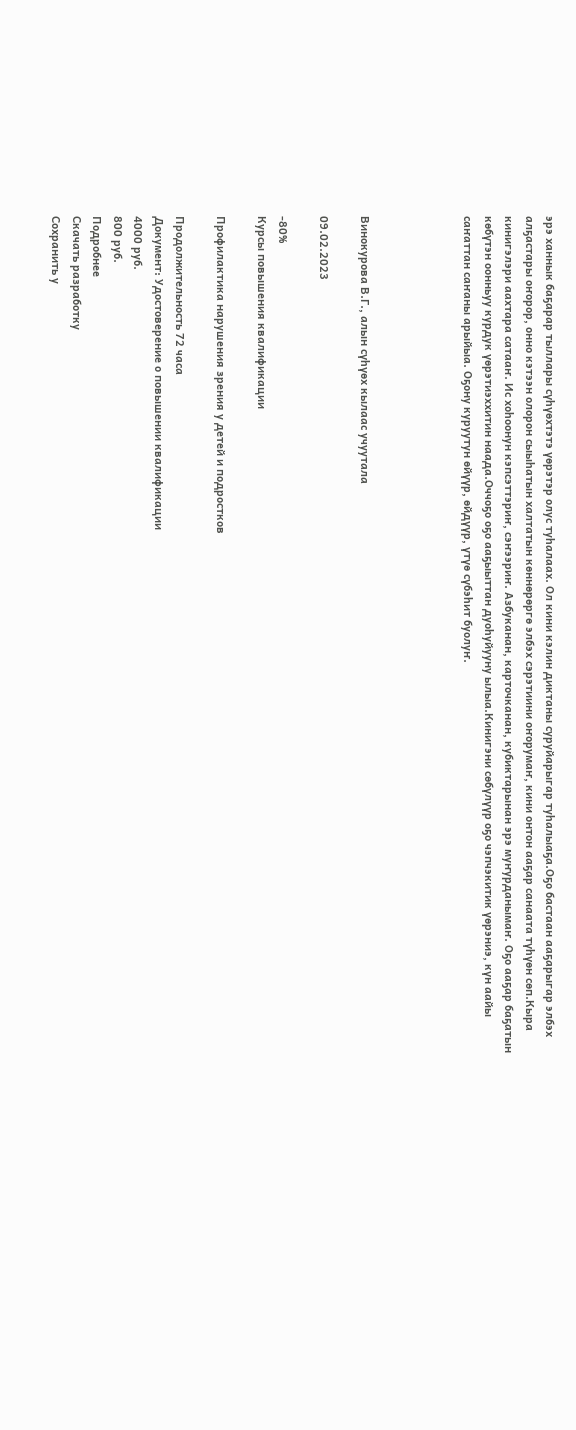эрэ ханнык баҕарар тыллары сүһүөхтэтэ үөрэтэр олус туһалаах. Ол кини кэлин диктаны суруйарыгар туһалыаҕа.Оҕо бастаан ааҕарыгар элбэх алҕастары оҥорор, онно кэтээн олорон сыыһатын халтатын көннөрөргө элбэх сэрэтиини оҥорумаҥ, кини онтон ааҕар санаата түһүөн сөп.Кыра кинигэлэри аахтара сатааҥ. Ис хоһоонун кэпсэттэриҥ, сэҥээриҥ. Азбуканан, карточканан, кубиктарынан эрэ муҥурданымаҥ. Оҕо ааҕар баҕатын көбүтэн оонньуу курдук үөрэтиэххитин наада.Оччоҕо оҕо ааҕыыттан дуоһуйууну ылыа.Кинигэни сөбүлүүр оҕо чэпчэкитик үөрэниэ, күн аайы саҥаттан саҥаны арыйыа. Оҕону куруутун өйүүр, өйдүүр, үтүө сүбэһит буолуҥ.




Винокурова В.Г., алын сүһүөх кылаас учуутала

09.02.2023

-80%
Курсы повышения квалификации

Профилактика нарушения зрения у детей и подростков

Продолжительность 72 часа
Документ: Удостоверение о повышении квалификации
4000 руб.
800 руб.
Подробнее
Скачать разработку
Сохранить у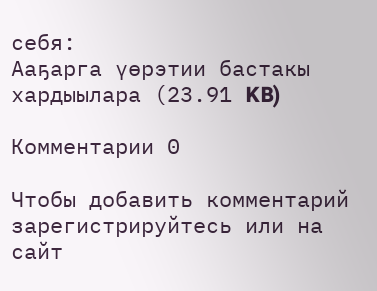себя:
Ааҕарга үөрэтии бастакы хардыылара (23.91 KB)

Комментарии 0

Чтобы добавить комментарий зарегистрируйтесь или на сайт